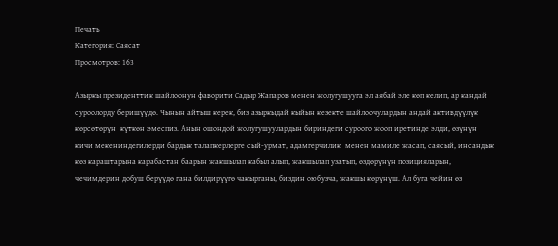Печать
Категория: Саясат
Просмотров: 163

Азыркы президенттик шайлоонун фаворити Садыр Жапаров менен жолугушууга эл аябай эле көп келип, ар кандай суроолорду беришүүдө. Чынын айтыш керек, биз азыркыдай кыйын кезекте шайлоочулардын андай активдүүлүк көрсөтөрүн  күткөн эмеспиз. Анын ошондой жолугушуулардын бириндеги суроого жооп иретинде элди, өзүнүн кичи мекениндегилерди бардык талапкерлерге сый-урмат, адамгерчилик  менен мамиле жасап, саясый, инсандык көз караштарына карабастан баарын жакшылап кабыл алып, жакшылап узатып, өздөрүнүн позицияларын, чечимдерин добуш берүүдө гана билдирүүгө чакырганы, биздин оюбузча, жакшы көрүнүш. Ал буга чейин өз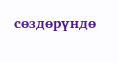сөздөрүндө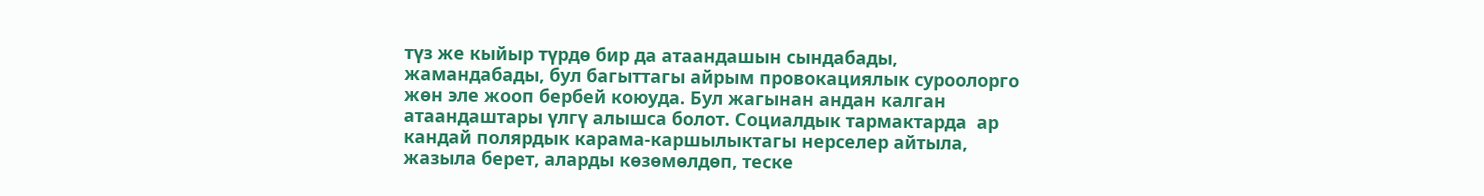түз же кыйыр түрдө бир да атаандашын сындабады, жамандабады, бул багыттагы айрым провокациялык суроолорго жөн эле жооп бербей коюуда. Бул жагынан андан калган атаандаштары үлгү алышса болот. Социалдык тармактарда  ар кандай полярдык карама-каршылыктагы нерселер айтыла, жазыла берет, аларды көзөмөлдөп, теске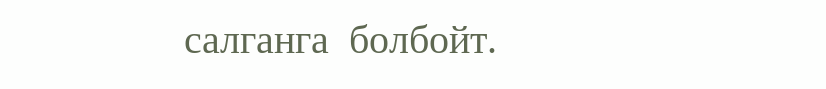салганга  болбойт.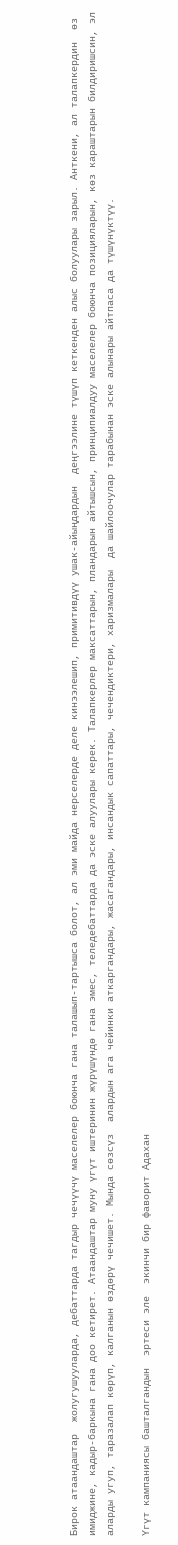Бирок атаандаштар  жолугушууларда, дебаттарда тагдыр чечүүчү маселелер боюнча гана талашып-тартышса болот, ал эми майда нерселерде деле кинээлешип, примитивдүү ушак-айыңдардын  деңгээлине түшүп кеткенден алыс болуулары зарыл. Анткени, ал талапкердин  өз  имиджине, кадыр-баркына гана доо кетирет. Атаандаштар муну үгүт иштеринин жүрүшүндө гана эмес, теледебаттарда да эске алуулары керек. Талапкерлер максаттарын, пландарын айтышсын, принципиалдуу маселелер боюнча позицияларын, көз караштарын билдиришсин, эл аларды угуп, таразалап көрүп, калганын өздөрү чечишет. Мында сөзсүз  алардын ага чейинки аткаргандары, жасагандары, инсандык сапаттары, чечендиктери, харизмалары  да шайлоочулар тарабынан эске алынары айтпаса да түшүнүктүү.

Үгүт кампаниясы башталгандын  эртеси эле  экинчи бир фаворит Адахан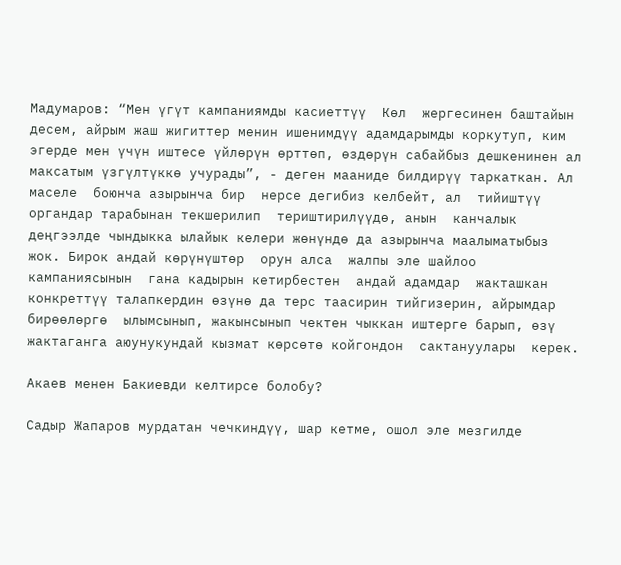Мадумаров: “Мен үгүт кампаниямды касиеттүү  Көл  жергесинен баштайын десем, айрым жаш жигиттер менин ишенимдүү адамдарымды коркутуп, ким эгерде мен үчүн иштесе үйлөрүн өрттөп, өздөрүн сабайбыз дешкенинен ал максатым үзгүлтүккө учурады”, - деген мааниде билдирүү таркаткан. Ал маселе  боюнча азырынча бир  нерсе дегибиз келбейт, ал  тийиштүү органдар тарабынан текшерилип  териштирилүүдө, анын  канчалык деңгээлде чындыкка ылайык келери жөнүндө да азырынча маалыматыбыз жок. Бирок андай көрүнүштөр  орун алса  жалпы эле шайлоо кампаниясынын  гана кадырын кетирбестен  андай адамдар  жакташкан конкреттүү талапкердин өзүнө да терс таасирин тийгизерин, айрымдар бирөөлөргө  ылымсынып, жакынсынып чектен чыккан иштерге барып, өзү жактаганга аюунукундай кызмат көрсөтө койгондон  сактануулары  керек.

Акаев менен Бакиевди келтирсе болобу?

Садыр Жапаров мурдатан чечкиндүү, шар кетме, ошол эле мезгилде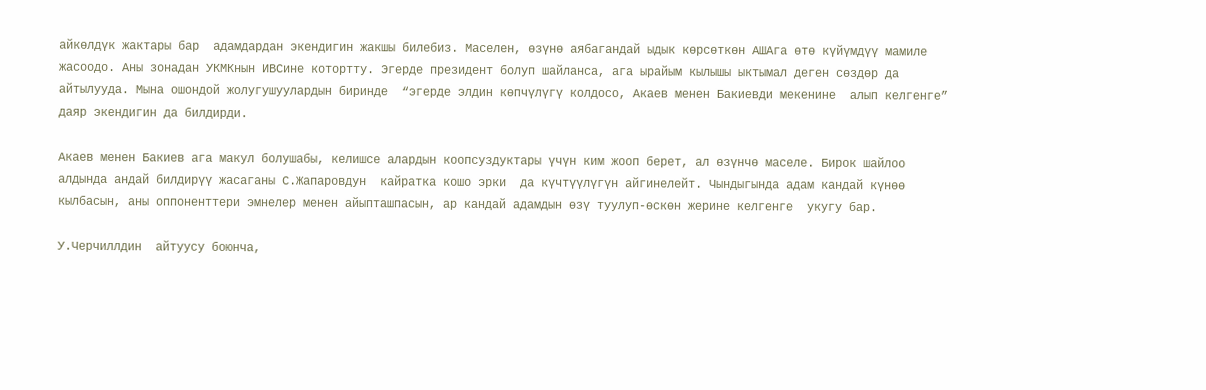айкөлдүк жактары бар  адамдардан экендигин жакшы билебиз. Маселен, өзүнө аябагандай ыдык көрсөткөн АШАга өтө күйүмдүү мамиле жасоодо. Аны зонадан УКМКнын ИВСине котортту. Эгерде президент болуп шайланса, ага ырайым кылышы ыктымал деген сөздөр да айтылууда. Мына ошондой жолугушуулардын биринде  “эгерде элдин көпчүлүгү колдосо, Акаев менен Бакиевди мекенине  алып келгенге” даяр экендигин да билдирди.

Акаев менен Бакиев ага макул болушабы, келишсе алардын коопсуздуктары үчүн ким жооп берет, ал өзүнчө маселе. Бирок шайлоо алдында андай билдирүү жасаганы С.Жапаровдун  кайратка кошо эрки  да күчтүүлүгүн айгинелейт. Чындыгында адам кандай күнөө кылбасын, аны оппоненттери эмнелер менен айыпташпасын, ар кандай адамдын өзү туулуп-өскөн жерине келгенге  укугу бар.

У.Черчиллдин  айтуусу боюнча,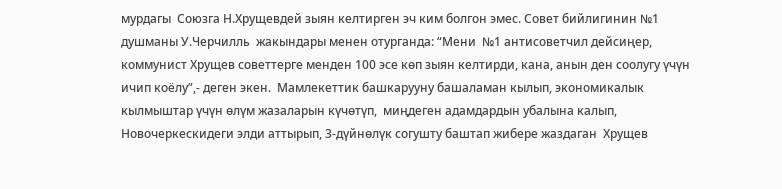мурдагы  Союзга Н.Хрущевдей зыян келтирген эч ким болгон эмес. Совет бийлигинин №1 душманы У.Черчилль  жакындары менен отурганда: “Мени  №1 антисоветчил дейсиңер,  коммунист Хрущев советтерге менден 100 эсе көп зыян келтирди, кана, анын ден соолугу үчүн ичип коёлу”,- деген экен.  Мамлекеттик башкарууну башаламан кылып, экономикалык кылмыштар үчүн өлүм жазаларын күчөтүп,  миңдеген адамдардын убалына калып, Новочеркескидеги элди аттырып, 3-дүйнөлүк согушту баштап жибере жаздаган  Хрущев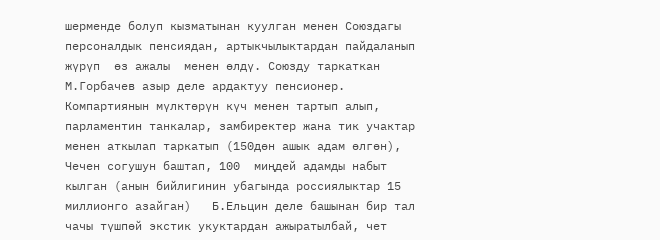шерменде болуп кызматынан куулган менен Союздагы персоналдык пенсиядан, артыкчылыктардан пайдаланып жүрүп  өз ажалы  менен өлдү. Союзду таркаткан М.Горбачев азыр деле ардактуу пенсионер. Компартиянын мүлктөрүн күч менен тартып алып, парламентин танкалар, замбиректер жана тик учактар менен аткылап таркатып (150дөн ашык адам өлгөн), Чечен согушун баштап, 100  миңдей адамды набыт кылган (анын бийлигинин убагында россиялыктар 15 миллионго азайган)   Б.Ельцин деле башынан бир тал чачы түшпөй экстик укуктардан ажыратылбай, чет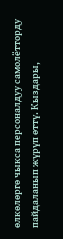өлкөлөргө чыкса персоналдуу самолётторду пайдаланып жүрүп өттү. Кыздары,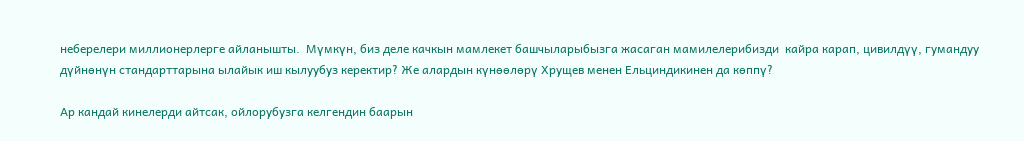неберелери миллионерлерге айланышты.  Мүмкүн, биз деле качкын мамлекет башчыларыбызга жасаган мамилелерибизди  кайра карап, цивилдүү, гумандуу  дүйнөнүн стандарттарына ылайык иш кылуубуз керектир? Же алардын күнөөлөрү Хрущев менен Ельциндикинен да көппү?

Ар кандай кинелерди айтсак, ойлорубузга келгендин баарын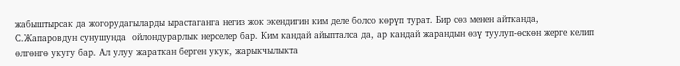жабыштырсак да жогорудагыларды ырастаганга негиз жок экендигин ким деле болсо көрүп турат. Бир сөз менен айтканда, С.Жапаровдун сунушунда  ойлондурарлык нерселер бар. Ким кандай айыпталса да, ар кандай жарандын өзү туулуп-өскөн жерге келип өлгөнгө укугу бар. Ал улуу жараткан берген укук, жарыкчылыкта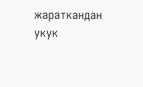жараткандан укук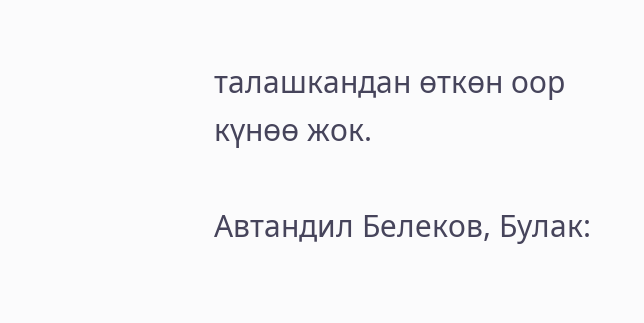талашкандан өткөн оор күнөө жок.

Автандил Белеков, Булак: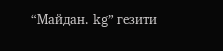“Майдан. kg” гезити